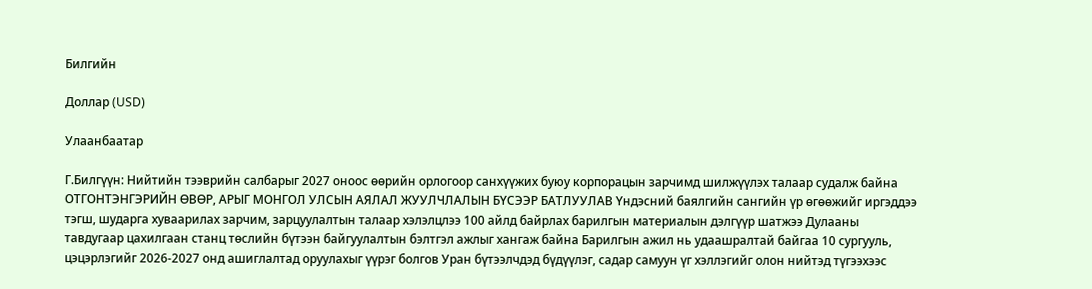Билгийн

Доллар (USD)

Улаанбаатар

Г.Билгүүн: Нийтийн тээврийн салбарыг 2027 оноос өөрийн орлогоор санхүүжих буюу корпорацын зарчимд шилжүүлэх талаар судалж байна ОТГОНТЭНГЭРИЙН ӨВӨР, АРЫГ МОНГОЛ УЛСЫН АЯЛАЛ ЖУУЛЧЛАЛЫН БҮСЭЭР БАТЛУУЛАВ Үндэсний баялгийн сангийн үр өгөөжийг иргэддээ тэгш, шударга хуваарилах зарчим, зарцуулалтын талаар хэлэлцлээ 100 айлд байрлах барилгын материалын дэлгүүр шатжээ Дулааны тавдугаар цахилгаан станц төслийн бүтээн байгуулалтын бэлтгэл ажлыг хангаж байна Барилгын ажил нь удаашралтай байгаа 10 сургууль, цэцэрлэгийг 2026-2027 онд ашиглалтад оруулахыг үүрэг болгов Уран бүтээлчдэд бүдүүлэг, садар самуун үг хэллэгийг олон нийтэд түгээхээс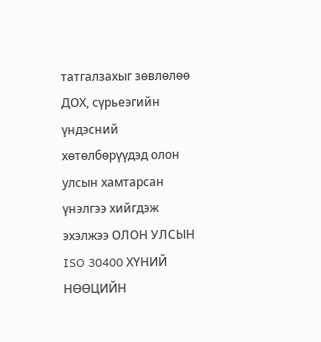татгалзахыг зөвлөлөө ДОХ, сүрьеэгийн үндэсний хөтөлбөрүүдэд олон улсын хамтарсан үнэлгээ хийгдэж эхэлжээ ОЛОН УЛСЫН ISO 30400 ХҮНИЙ НӨӨЦИЙН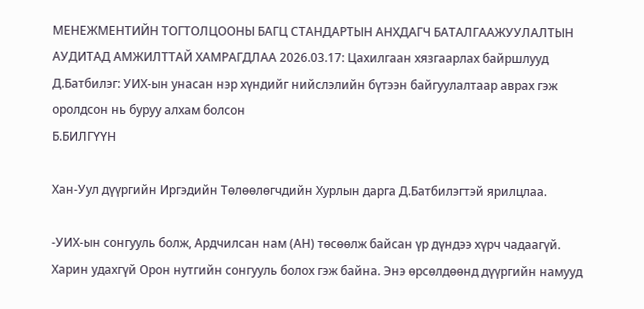МЕНЕЖМЕНТИЙН ТОГТОЛЦООНЫ БАГЦ СТАНДАРТЫН АНХДАГЧ БАТАЛГААЖУУЛАЛТЫН АУДИТАД АМЖИЛТТАЙ ХАМРАГДЛАА 2026.03.17: Цахилгаан хязгаарлах байршлууд
Д.Батбилэг: УИХ-ын унасан нэр хүндийг нийслэлийн бүтээн байгуулалтаар аврах гэж оролдсон нь буруу алхам болсон
Б.БИЛГҮҮН

Хан-Уул дүүргийн Иргэдийн Төлөөлөгчдийн Хурлын дарга Д.Батбилэгтэй ярилцлаа.

-УИХ-ын сонгууль болж, Ардчилсан нам (АН) төсөөлж байсан үр дүндээ хүрч чадаагүй. Харин удахгүй Орон нутгийн сонгууль болох гэж байна. Энэ өрсөлдөөнд дүүргийн намууд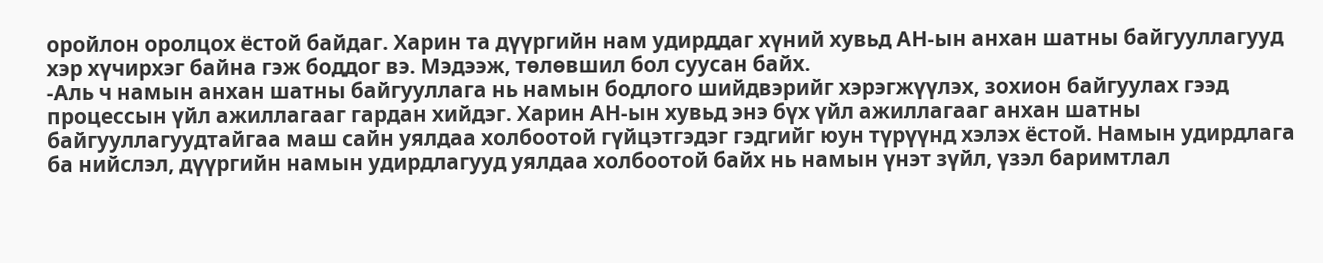оройлон оролцох ёстой байдаг. Харин та дүүргийн нам удирддаг хүний хувьд АН-ын анхан шатны байгууллагууд хэр хүчирхэг байна гэж боддог вэ. Мэдээж, төлөвшил бол суусан байх.
-Аль ч намын анхан шатны байгууллага нь намын бодлого шийдвэрийг хэрэгжүүлэх, зохион байгуулах гээд процессын үйл ажиллагааг гардан хийдэг. Харин АН-ын хувьд энэ бүх үйл ажиллагааг анхан шатны байгууллагуудтайгаа маш сайн уялдаа холбоотой гүйцэтгэдэг гэдгийг юун түрүүнд хэлэх ёстой. Намын удирдлага ба нийслэл, дүүргийн намын удирдлагууд уялдаа холбоотой байх нь намын үнэт зүйл, үзэл баримтлал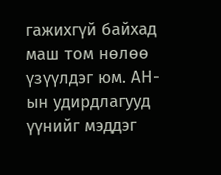гажихгүй байхад маш том нөлөө үзүүлдэг юм. АН-ын удирдлагууд үүнийг мэддэг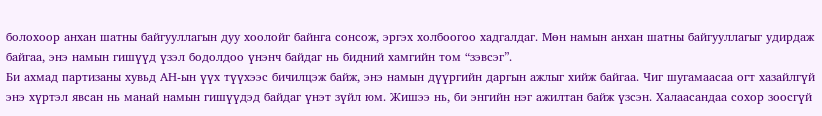болохоор анхан шатны байгууллагын дуу хоолойг байнга сонсож, эргэх холбоогоо хадгалдаг. Мөн намын анхан шатны байгууллагыг удирдаж байгаа, энэ намын гишүүд үзэл бодолдоо үнэнч байдаг нь бидний хамгийн том “зэвсэг”.
Би ахмад партизаны хувьд АН-ын үүх түүхээс бичилцэж байж, энэ намын дүүргийн даргын ажлыг хийж байгаа. Чиг шугамаасаа огт хазайлгүй энэ хүртэл явсан нь манай намын гишүүдэд байдаг үнэт зүйл юм. Жишээ нь, би энгийн нэг ажилтан байж үзсэн. Халаасандаа сохор зоосгүй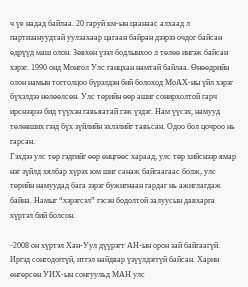ч үе надад байлаа. 20 гаруй км-ын цаанаас алхаад л партизануудтай уулзахаар цагаан байран дээрээ очдог байсан өдрүүд маш олон. Зөвхөн үзэл бодлынхоо л төлөө ингэж байсан хэрэг. 1990 онд Монгол Улс ганцхан намтай байлаа. Өнөөдрийн олон намын тогтолцоо бүрэлдэн бий болоход МоАХ-ны үйл хэрэг бүхэлдээ нөлөөлсөн. Улс төрийн өөр ашиг сонирхолтой гарч ирснээрээ бид түүхэн гавьяатай гэж үздэг. Нам үүсэх, намууд төлөвших гээд бүх зүйлийн эхлэлийг тавьсан. Одоо бол цочроо нь гарсан.
Гэхдээ улс төр гэдгийг өөр өнцгөөс хараад, улс төр хийснээр ямар нэг зүйлд хялбар хүрэх юм шиг санаж байгаагаас болж, улс төрийн намуудад бага зэрэг бужигнаан гардаг нь ажиглагдаж байна. Намыг “хэрэгсэл” гэсэн бодолтой залуусын давхарга хүртэл бий болсон.

-2008 он хүртэл Хан-Уул дүүрэгт АН-ын орон зай байгаагүй. Иргэд сонгодоггүй, итгэл найдвар үзүүлдэггүй байсан. Харин өнгөрсөн УИХ-ын сонгуульд МАН улс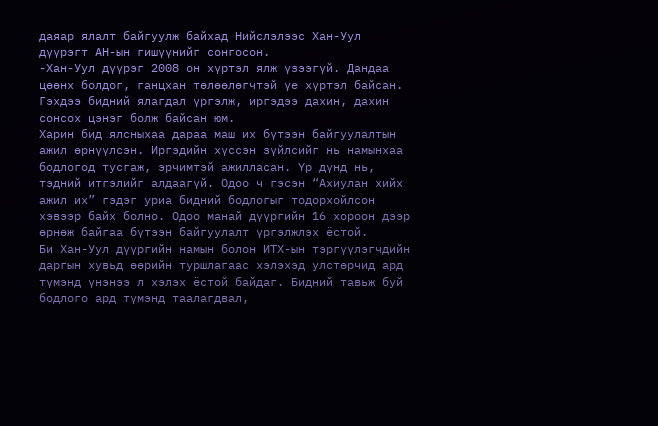даяар ялалт байгуулж байхад Нийслэлээс Хан-Уул дүүрэгт АН-ын гишүүнийг сонгосон.
-Хан-Уул дүүрэг 2008 он хүртэл ялж үзээгүй. Дандаа цөөнх болдог, ганцхан төлөөлөгчтэй үе хүртэл байсан. Гэхдээ бидний ялагдал үргэлж, иргэдээ дахин, дахин сонсох цэнэг болж байсан юм.
Харин бид ялсныхаа дараа маш их бүтээн байгуулалтын ажил өрнүүлсэн. Иргэдийн хүссэн зүйлсийг нь намынхаа бодлогод тусгаж, эрчимтэй ажилласан. Үр дүнд нь, тэдний итгэлийг алдаагүй. Одоо ч гэсэн “Ахиулан хийх ажил их” гэдэг уриа бидний бодлогыг тодорхойлсон хэвээр байх болно. Одоо манай дүүргийн 16 хороон дээр өрнөж байгаа бүтээн байгуулалт үргэлжлэх ёстой.
Би Хан-Уул дүүргийн намын болон ИТХ-ын тэргүүлэгчдийн даргын хувьд өөрийн туршлагаас хэлэхэд улстөрчид ард түмэнд үнэнээ л хэлэх ёстой байдаг. Бидний тавьж буй бодлого ард түмэнд таалагдвал,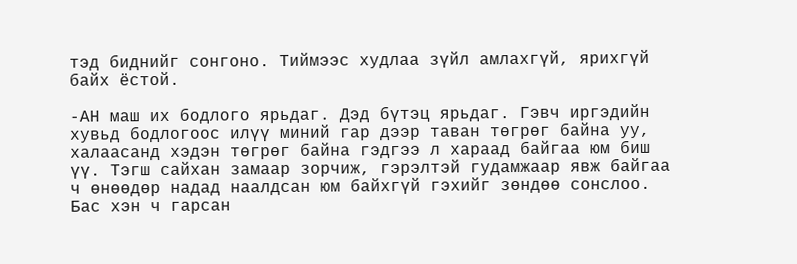тэд биднийг сонгоно. Тиймээс худлаа зүйл амлахгүй, ярихгүй байх ёстой.

-АН маш их бодлого ярьдаг. Дэд бүтэц ярьдаг. Гэвч иргэдийн хувьд бодлогоос илүү миний гар дээр таван төгрөг байна уу, халаасанд хэдэн төгрөг байна гэдгээ л хараад байгаа юм биш үү. Тэгш сайхан замаар зорчиж, гэрэлтэй гудамжаар явж байгаа ч өнөөдөр надад наалдсан юм байхгүй гэхийг зөндөө сонслоо. Бас хэн ч гарсан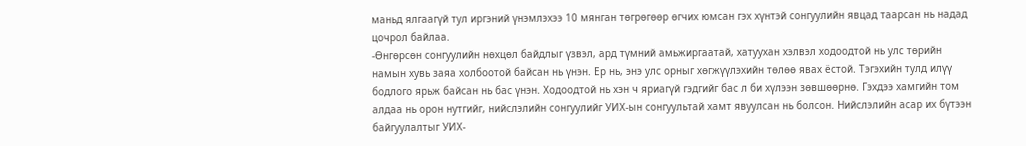маньд ялгаагүй тул иргэний үнэмлэхээ 10 мянган төгрөгөөр өгчих юмсан гэх хүнтэй сонгуулийн явцад таарсан нь надад цочрол байлаа.
-Өнгөрсөн сонгуулийн нөхцөл байдлыг үзвэл, ард түмний амьжиргаатай, хатуухан хэлвэл ходоодтой нь улс төрийн намын хувь заяа холбоотой байсан нь үнэн. Ер нь, энэ улс орныг хөгжүүлэхийн төлөө явах ёстой. Тэгэхийн тулд илүү бодлого ярьж байсан нь бас үнэн. Ходоодтой нь хэн ч яриагүй гэдгийг бас л би хүлээн зөвшөөрнө. Гэхдээ хамгийн том алдаа нь орон нутгийг, нийслэлийн сонгуулийг УИХ-ын сонгуультай хамт явуулсан нь болсон. Нийслэлийн асар их бүтээн байгуулалтыг УИХ-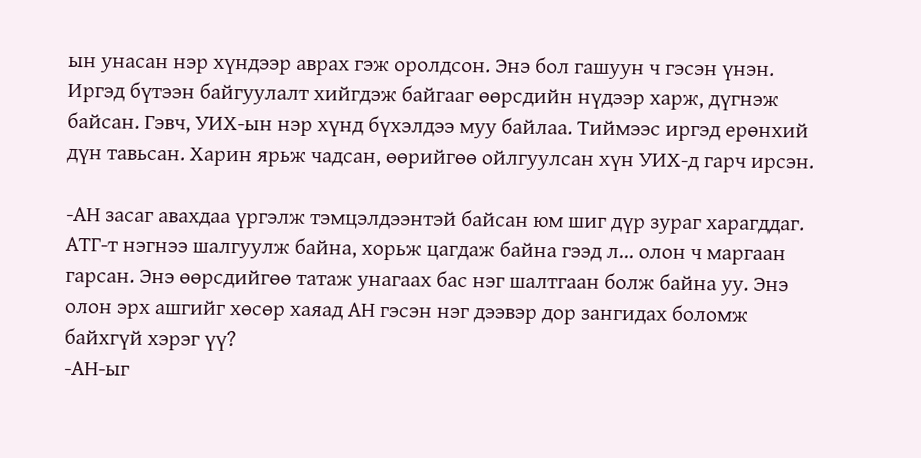ын унасан нэр хүндээр аврах гэж оролдсон. Энэ бол гашуун ч гэсэн үнэн. Иргэд бүтээн байгуулалт хийгдэж байгааг өөрсдийн нүдээр харж, дүгнэж байсан. Гэвч, УИХ-ын нэр хүнд бүхэлдээ муу байлаа. Тиймээс иргэд ерөнхий дүн тавьсан. Харин ярьж чадсан, өөрийгөө ойлгуулсан хүн УИХ-д гарч ирсэн.

-АН засаг авахдаа үргэлж тэмцэлдээнтэй байсан юм шиг дүр зураг харагддаг. АТГ-т нэгнээ шалгуулж байна, хорьж цагдаж байна гээд л... олон ч маргаан гарсан. Энэ өөрсдийгөө татаж унагаах бас нэг шалтгаан болж байна уу. Энэ олон эрх ашгийг хөсөр хаяад АН гэсэн нэг дээвэр дор зангидах боломж байхгүй хэрэг үү?
-АН-ыг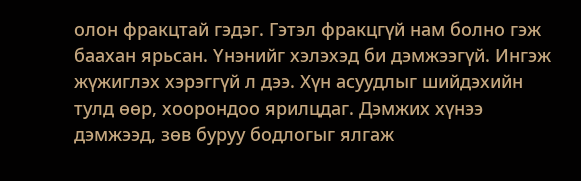олон фракцтай гэдэг. Гэтэл фракцгүй нам болно гэж баахан ярьсан. Үнэнийг хэлэхэд би дэмжээгүй. Ингэж жүжиглэх хэрэггүй л дээ. Хүн асуудлыг шийдэхийн тулд өөр, хоорондоо ярилцдаг. Дэмжих хүнээ дэмжээд, зөв буруу бодлогыг ялгаж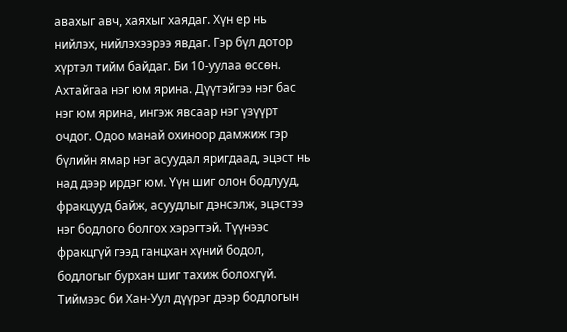авахыг авч, хаяхыг хаядаг. Хүн ер нь нийлэх, нийлэхээрээ явдаг. Гэр бүл дотор хүртэл тийм байдаг. Би 10-уулаа өссөн. Ахтайгаа нэг юм ярина. Дүүтэйгээ нэг бас нэг юм ярина, ингэж явсаар нэг үзүүрт очдог. Одоо манай охиноор дамжиж гэр бүлийн ямар нэг асуудал яригдаад, эцэст нь над дээр ирдэг юм. Үүн шиг олон бодлууд, фракцууд байж, асуудлыг дэнсэлж, эцэстээ нэг бодлого болгох хэрэгтэй. Түүнээс фракцгүй гээд ганцхан хүний бодол, бодлогыг бурхан шиг тахиж болохгүй.
Тиймээс би Хан-Уул дүүрэг дээр бодлогын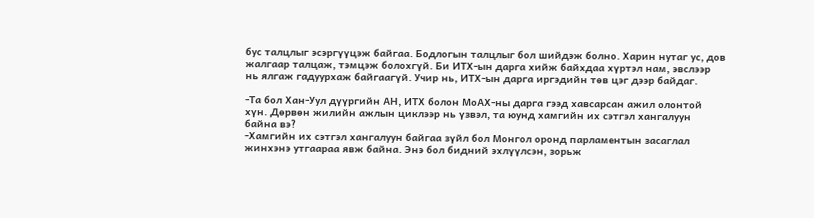бус талцлыг эсэргүүцэж байгаа. Бодлогын талцлыг бол шийдэж болно. Харин нутаг ус, дов жалгаар талцаж, тэмцэж болохгүй. Би ИТХ-ын дарга хийж байхдаа хүртэл нам, эвслээр нь ялгаж гадуурхаж байгаагүй. Учир нь, ИТХ-ын дарга иргэдийн төв цэг дээр байдаг.

-Та бол Хан-Уул дүүргийн АН, ИТХ болон МоАХ-ны дарга гээд хавсарсан ажил олонтой хүн. Дөрвөн жилийн ажлын циклээр нь үзвэл, та юунд хамгийн их сэтгэл хангалуун байна вэ?
-Хамгийн их сэтгэл хангалуун байгаа зүйл бол Монгол оронд парламентын засаглал жинхэнэ утгаараа явж байна. Энэ бол бидний эхлүүлсэн, зорьж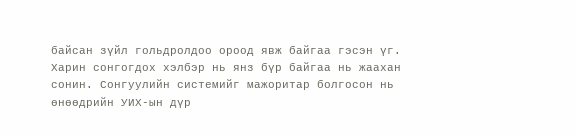байсан зүйл гольдролдоо ороод явж байгаа гэсэн үг. Харин сонгогдох хэлбэр нь янз бүр байгаа нь жаахан сонин. Сонгуулийн системийг мажоритар болгосон нь өнөөдрийн УИХ-ын дүр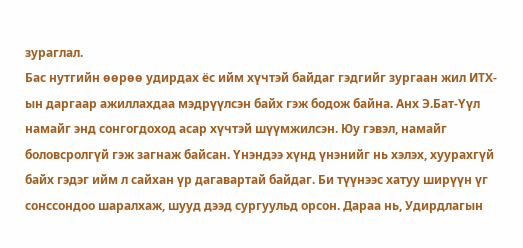зураглал.
Бас нутгийн өөрөө удирдах ёс ийм хүчтэй байдаг гэдгийг зургаан жил ИТХ-ын даргаар ажиллахдаа мэдрүүлсэн байх гэж бодож байна. Анх Э.Бат-Үүл намайг энд сонгогдоход асар хүчтэй шүүмжилсэн. Юу гэвэл, намайг боловсролгүй гэж загнаж байсан. Үнэндээ хүнд үнэнийг нь хэлэх, хуурахгүй байх гэдэг ийм л сайхан үр дагавартай байдаг. Би түүнээс хатуу ширүүн үг сонссондоо шаралхаж, шууд дээд сургуульд орсон. Дараа нь, Удирдлагын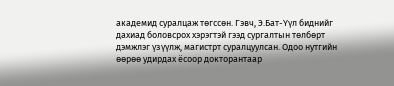академид суралцаж төгссөн. Гэвч, Э.Бат-Үүл биднийг дахиад боловсрох хэрэгтэй гээд сургалтын төлбөрт дэмжлэг үзүүлж, магистрт суралцуулсан. Одоо нутгийн өөрөө удирдах ёсоор докторантаар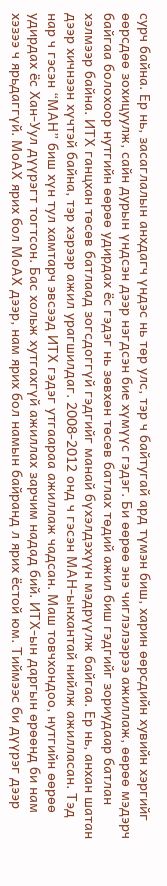сурч байна. Ер нь, засаглалын анхдагч үндэс нь төр улс, тэр ч байтугай ард түмэн биш, харин өөрсдийн хувийн хэргийг өөрсдөө зохицуулж, сайн дурын үндсэн дээр нэгдсэн бие хүмүүс гэдэг. Би өөрөө энэ чиглэлээрээ ажиллаж, өөрөө мэдэрч байгаа болохоор нутгийн өөрөө удирдах ёс гэдэг нь зөвхөн төсөв батлах төдий ажил биш гэдгийг зориудаар батлан хэлмээр байна. ИТХ ганцхан төсөв батлаад зогсдоггүй гэдгийг манай бүхэлдэхүүн мэдрүүлж байгаа. Ер нь, анхан шатан дээр хичнээн хүчтэй байна, тэр хэрээр ажил урагшилдаг. 2008-2012 онд ч гэсэн МАН-ынхантай нийлж ажилласан. Тэд нар ч гэсэн “МАН” биш хүн тул хамтарч эвсээд ИТХ гэдэг утгаараа ажиллаж чадсан. Маш товчхондоо, нутгийн өөрөө удирдах ёс Хан-Уул дүүрэгт тогтсон. Бас хольж хутгахгүй ажиллах зарчим надад бий. ИТХ-ын даргын өрөөнд би нам хэзээ ч ярьдаггүй. МоАХ ярих бол МоАХ дээр, нам ярих бол намын байранд л ярих ёстой юм. Тиймээс би дүүрэг дээр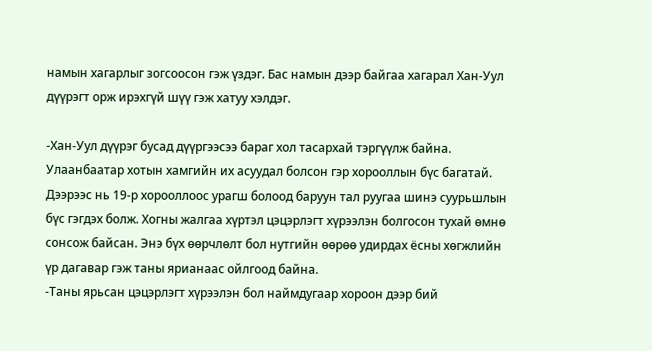намын хагарлыг зогсоосон гэж үздэг. Бас намын дээр байгаа хагарал Хан-Уул дүүрэгт орж ирэхгүй шүү гэж хатуу хэлдэг.

-Хан-Уул дүүрэг бусад дүүргээсээ бараг хол тасархай тэргүүлж байна. Улаанбаатар хотын хамгийн их асуудал болсон гэр хорооллын бүс багатай. Дээрээс нь 19-р хорооллоос урагш болоод баруун тал руугаа шинэ суурьшлын бүс гэгдэх болж. Хогны жалгаа хүртэл цэцэрлэгт хүрээлэн болгосон тухай өмнө сонсож байсан. Энэ бүх өөрчлөлт бол нутгийн өөрөө удирдах ёсны хөгжлийн үр дагавар гэж таны ярианаас ойлгоод байна.
-Таны ярьсан цэцэрлэгт хүрээлэн бол наймдугаар хороон дээр бий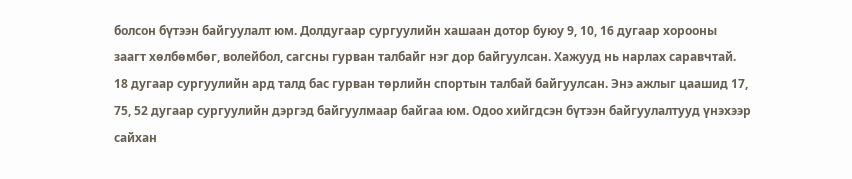болсон бүтээн байгуулалт юм. Долдугаар сургуулийн хашаан дотор буюу 9, 10, 16 дугаар хорооны заагт хөлбөмбөг, волейбол, сагсны гурван талбайг нэг дор байгуулсан. Хажууд нь нарлах саравчтай. 18 дугаар сургуулийн ард талд бас гурван төрлийн спортын талбай байгуулсан. Энэ ажлыг цаашид 17, 75, 52 дугаар сургуулийн дэргэд байгуулмаар байгаа юм. Одоо хийгдсэн бүтээн байгуулалтууд үнэхээр сайхан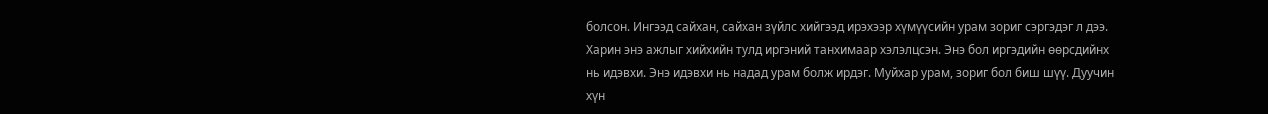болсон. Ингээд сайхан, сайхан зүйлс хийгээд ирэхээр хүмүүсийн урам зориг сэргэдэг л дээ. Харин энэ ажлыг хийхийн тулд иргэний танхимаар хэлэлцсэн. Энэ бол иргэдийн өөрсдийнх нь идэвхи. Энэ идэвхи нь надад урам болж ирдэг. Муйхар урам, зориг бол биш шүү. Дуучин хүн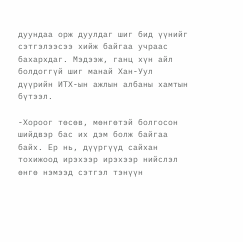дуундаа орж дуулдаг шиг бид үүнийг сэтгэлээсээ хийж байгаа учраас бахархдаг. Мэдээж, ганц хүн айл болдоггүй шиг манай Хан-Уул дүүрийн ИТХ-ын ажлын албаны хамтын бүтээл.

-Хороог төсөв, мөнгөтэй болгосон шийдвэр бас их дэм болж байгаа байх. Ер нь, дүүргүүд сайхан тохижоод ирэхээр ирэхээр нийслэл өнгө нэмээд сэтгэл тэнүүн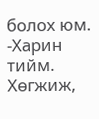болох юм.
-Харин тийм. Хөгжиж,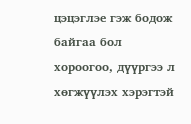цэцэглэе гэж бодож байгаа бол хороогоо, дүүргээ л хөгжүүлэх хэрэгтэй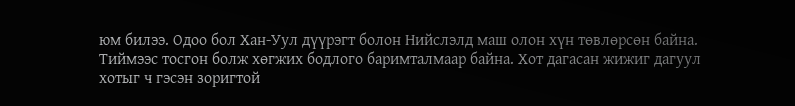юм билээ. Одоо бол Хан-Уул дүүрэгт болон Нийслэлд маш олон хүн төвлөрсөн байна. Тиймээс тосгон болж хөгжих бодлого баримталмаар байна. Хот дагасан жижиг дагуул хотыг ч гэсэн зоригтой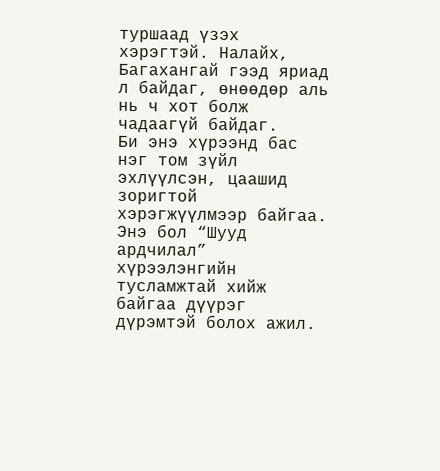туршаад үзэх хэрэгтэй. Налайх, Багахангай гээд яриад л байдаг, өнөөдөр аль нь ч хот болж чадаагүй байдаг.
Би энэ хүрээнд бас нэг том зүйл эхлүүлсэн, цаашид зоригтой хэрэгжүүлмээр байгаа. Энэ бол “Шууд ардчилал” хүрээлэнгийн тусламжтай хийж байгаа дүүрэг дүрэмтэй болох ажил.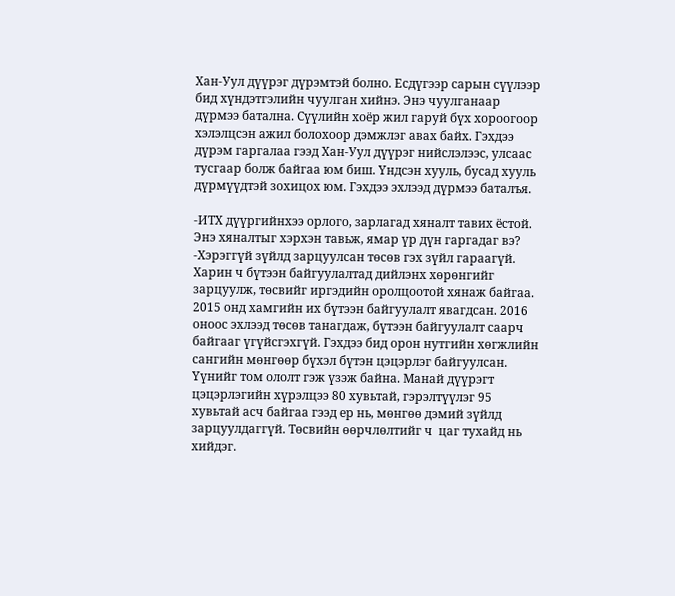Хан-Уул дүүрэг дүрэмтэй болно. Есдүгээр сарын сүүлээр бид хүндэтгэлийн чуулган хийнэ. Энэ чуулганаар дүрмээ батална. Сүүлийн хоёр жил гаруй бүх хороогоор хэлэлцсэн ажил болохоор дэмжлэг авах байх. Гэхдээ дүрэм гаргалаа гээд Хан-Уул дүүрэг нийслэлээс, улсаас тусгаар болж байгаа юм биш. Үндсэн хууль, бусад хууль дүрмүүдтэй зохицох юм. Гэхдээ эхлээд дүрмээ баталъя.

-ИТХ дүүргийнхээ орлого, зарлагад хяналт тавих ёстой. Энэ хяналтыг хэрхэн тавьж, ямар үр дүн гаргадаг вэ?
-Хэрэггүй зүйлд зарцуулсан төсөв гэх зүйл гараагүй. Харин ч бүтээн байгуулалтад дийлэнх хөрөнгийг зарцуулж, төсвийг иргэдийн оролцоотой хянаж байгаа. 2015 онд хамгийн их бүтээн байгуулалт явагдсан. 2016 оноос эхлээд төсөв танагдаж, бүтээн байгуулалт саарч байгааг үгүйсгэхгүй. Гэхдээ бид орон нутгийн хөгжлийн сангийн мөнгөөр бүхэл бүтэн цэцэрлэг байгуулсан. Үүнийг том ололт гэж үзэж байна. Манай дүүрэгт цэцэрлэгийн хүрэлцээ 80 хувьтай, гэрэлтүүлэг 95 хувьтай асч байгаа гээд ер нь, мөнгөө дэмий зүйлд зарцуулдаггүй. Төсвийн өөрчлөлтийг ч  цаг тухайд нь хийдэг.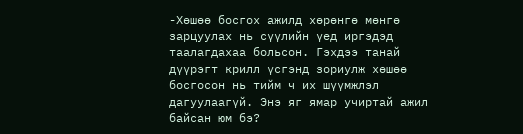-Хөшөө босгох ажилд хөрөнгө мөнгө зарцуулах нь сүүлийн үед иргэдэд таалагдахаа больсон. Гэхдээ танай дүүрэгт крилл үсгэнд зориулж хөшөө босгосон нь тийм ч их шүүмжлэл дагуулаагүй. Энэ яг ямар учиртай ажил байсан юм бэ?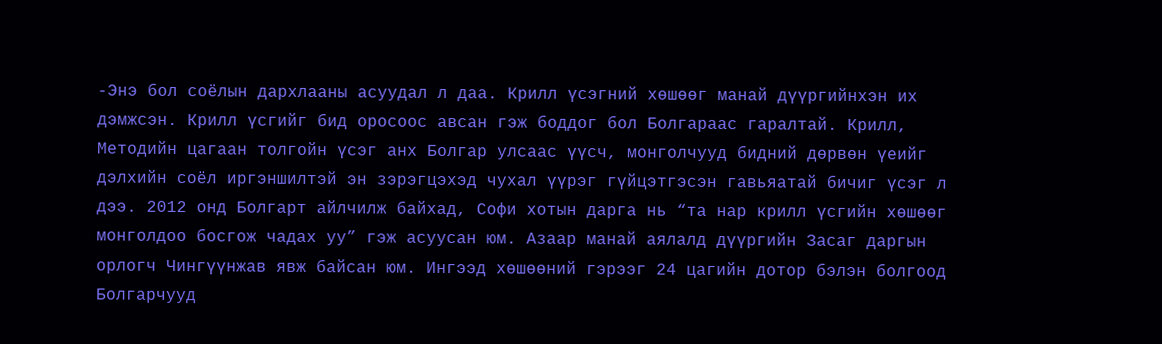-Энэ бол соёлын дархлааны асуудал л даа. Крилл үсэгний хөшөөг манай дүүргийнхэн их дэмжсэн. Крилл үсгийг бид оросоос авсан гэж боддог бол Болгараас гаралтай. Крилл, Методийн цагаан толгойн үсэг анх Болгар улсаас үүсч, монголчууд бидний дөрвөн үеийг дэлхийн соёл иргэншилтэй эн зэрэгцэхэд чухал үүрэг гүйцэтгэсэн гавьяатай бичиг үсэг л дээ. 2012 онд Болгарт айлчилж байхад, Софи хотын дарга нь “та нар крилл үсгийн хөшөөг монголдоо босгож чадах уу” гэж асуусан юм. Азаар манай аялалд дүүргийн Засаг даргын орлогч Чингүүнжав явж байсан юм. Ингээд хөшөөний гэрээг 24 цагийн дотор бэлэн болгоод Болгарчууд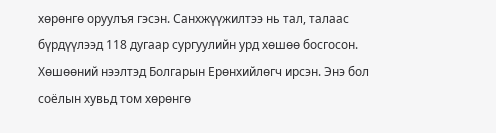хөрөнгө оруулъя гэсэн. Санхжүүжилтээ нь тал, талаас бүрдүүлээд 118 дугаар сургуулийн урд хөшөө босгосон. Хөшөөний нээлтэд Болгарын Ерөнхийлөгч ирсэн. Энэ бол соёлын хувьд том хөрөнгө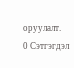оруулалт.
0 Сэтгэгдэл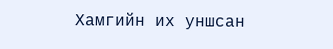Хамгийн их уншсан